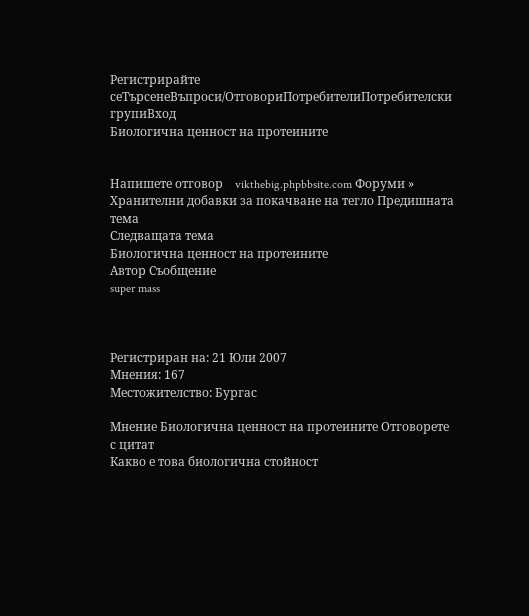Регистрирайте сеТърсенеВъпроси/ОтговориПотребителиПотребителски групиВход
Биологична ценност на протеините


Напишете отговор    vikthebig.phpbbsite.com Форуми » Хранителни добавки за покачване на тегло Предишната тема
Следващата тема
Биологична ценност на протеините
Автор Съобщение
super mass



Регистриран на: 21 Юли 2007
Мнения: 167
Местожителство: Бургас

Мнение Биологична ценност на протеините Отговорете с цитат
Какво е това биологична стойност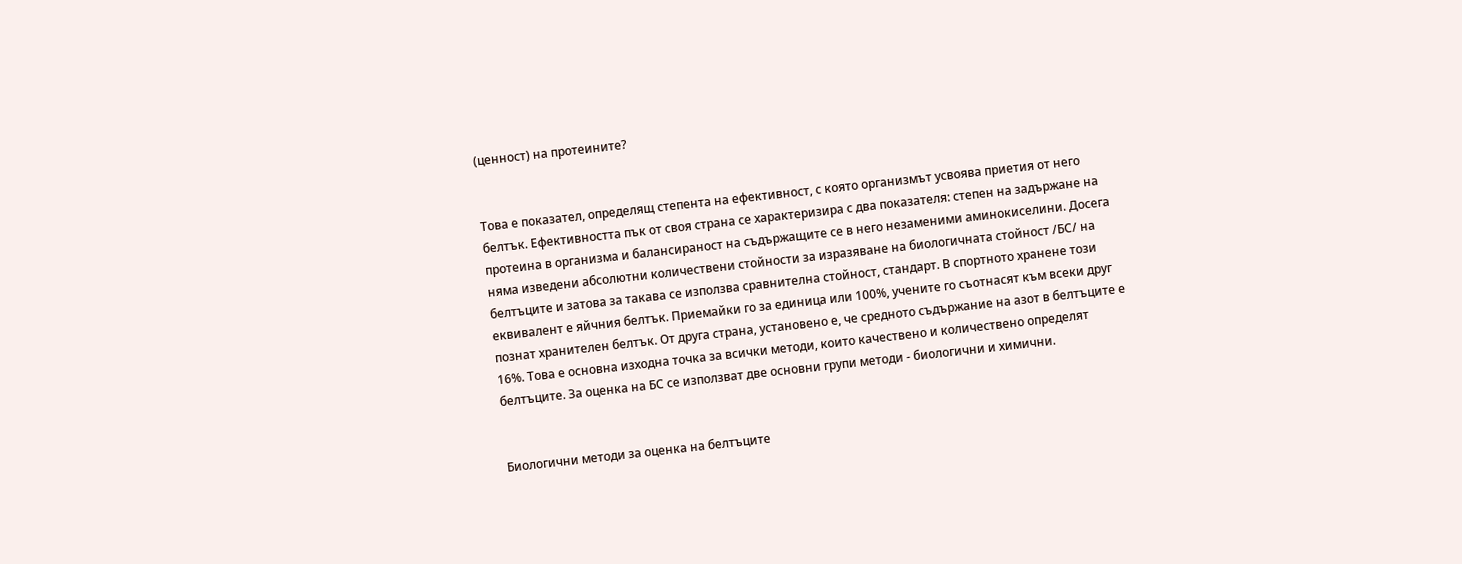(ценност) на протеините?


Това е показател, определящ степента на ефективност, с която организмът усвоява приетия от него белтък. Ефективността пък от своя страна се характеризира с два показателя: степен на задържане на протеина в организма и балансираност на съдържащите се в него незаменими аминокиселини. Досега няма изведени абсолютни количествени стойности за изразяване на биологичната стойност /БС/ на белтъците и затова за такава се използва сравнителна стойност, стандарт. В спортното хранене този еквивалент е яйчния белтък. Приемайки го за единица или 100%, учените го съотнасят към всеки друг познат хранителен белтък. От друга страна, установено е, че средното съдържание на азот в белтъците е 16%. Това е основна изходна точка за всички методи, които качествено и количествено определят белтъците. За оценка на БС се използват две основни групи методи - биологични и химични.


Биологични методи за оценка на белтъците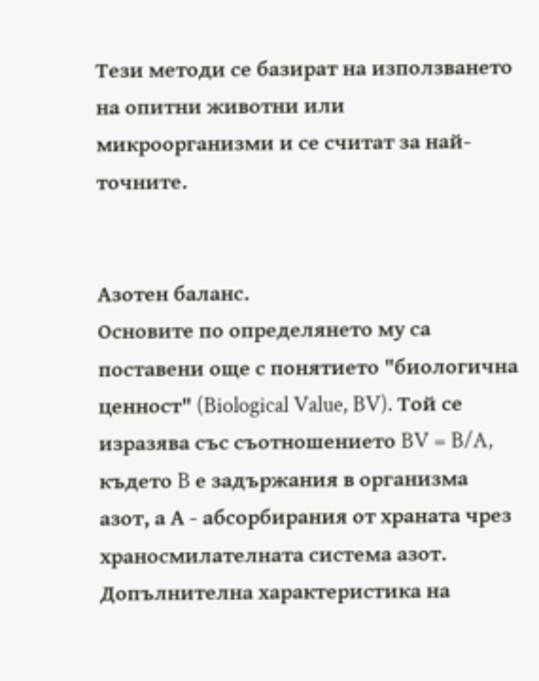Тези методи се базират на използването на опитни животни или микроорганизми и се считат за най-точните.


Азотен баланс.
Основите по определянето му са поставени още с понятието "биологична ценност" (Biological Value, BV). Той се изразява със съотношението BV = B/A, където B е задържания в организма азот, а А - абсорбирания от храната чрез храносмилателната система азот.
Допълнителна характеристика на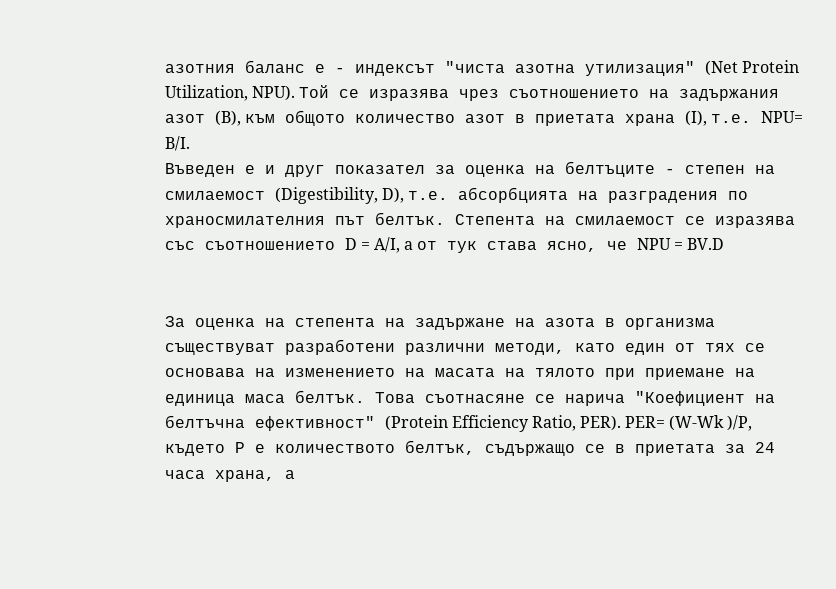азотния баланс е - индексът "чиста азотна утилизация" (Net Protein Utilization, NPU). Той се изразява чрез съотношението на задържания азот (B), към общото количество азот в приетата храна (I), т.е. NPU= B/I.
Въведен е и друг показател за оценка на белтъците - степен на смилаемост (Digestibility, D), т.е. абсорбцията на разградения по храносмилателния път белтък. Степента на смилаемост се изразява със съотношението D = A/I, a от тук става ясно, че NPU = BV.D


За оценка на степента на задържане на азота в организма съществуват разработени различни методи, като един от тях се основава на изменението на масата на тялото при приемане на единица маса белтък. Това съотнасяне се нарича "Коефициент на белтъчна ефективност" (Protein Efficiency Ratio, PER). PER= (W-Wk )/P, където Р е количеството белтък, съдържащо се в приетата за 24 часа храна, а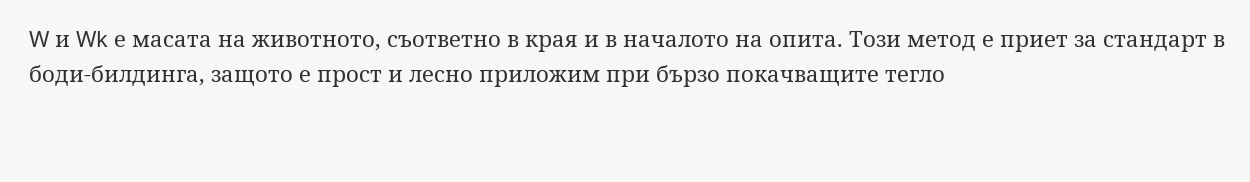W и Wk е масата на животното, съответно в края и в началото на опита. Този метод е приет за стандарт в боди-билдинга, защото е прост и лесно приложим при бързо покачващите тегло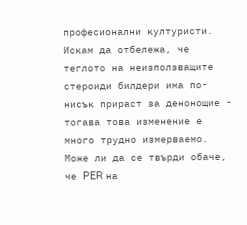професионални културисти. Искам да отбележа, че теглото на неизползващите стероиди билдери има по-нисък прираст за денонощие - тогава това изменение е много трудно измерваемо. Може ли да се твърди обаче, че PER на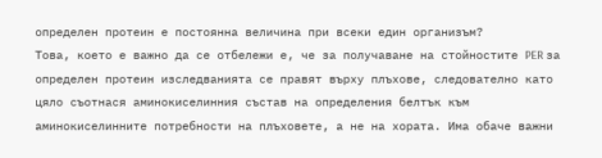определен протеин е постоянна величина при всеки един организъм?
Това, което е важно да се отбележи е, че за получаване на стойностите PER за определен протеин изследванията се правят върху плъхове, следователно като цяло съотнася аминокиселинния състав на определения белтък към аминокиселинните потребности на плъховете, а не на хората. Има обаче важни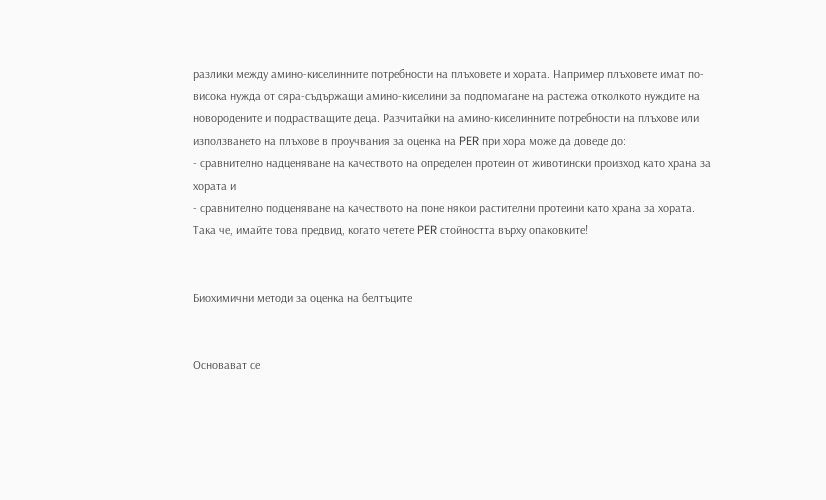разлики между амино-киселинните потребности на плъховете и хората. Например плъховете имат по-висока нужда от сяра-съдържащи амино-киселини за подпомагане на растежа отколкото нуждите на новородените и подрастващите деца. Разчитайки на амино-киселинните потребности на плъхове или използването на плъхове в проучвания за оценка на PER при хора може да доведе до:
- сравнително надценяване на качеството на определен протеин от животински произход като храна за хората и
- сравнително подценяване на качеството на поне някои растителни протеини като храна за хората. Така че, имайте това предвид, когато четете PER стойността върху опаковките!


Биохимични методи за оценка на белтъците


Основават се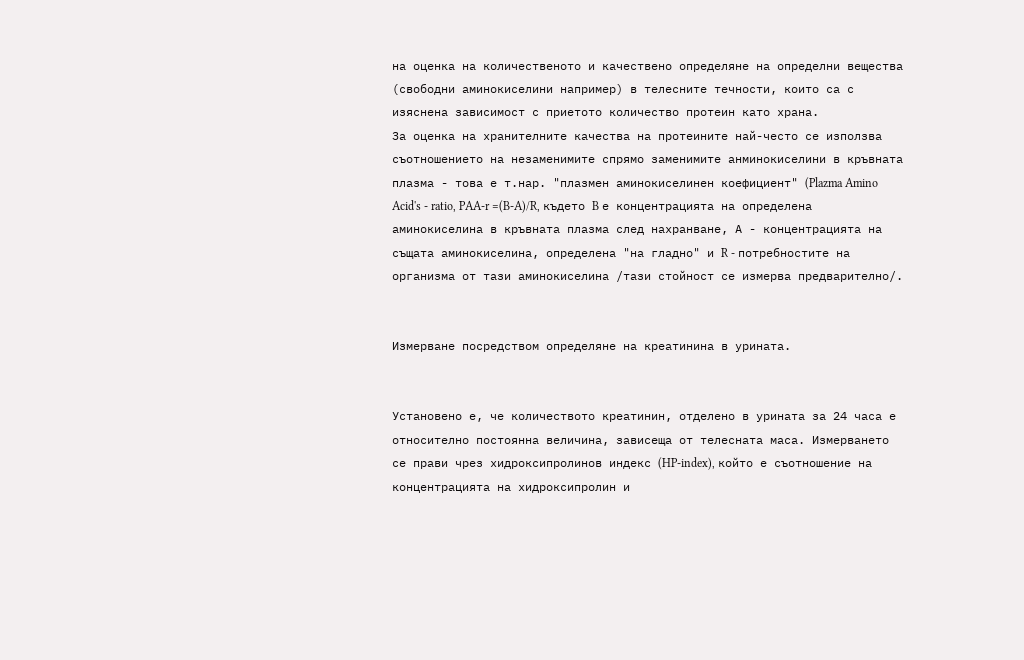на оценка на количественото и качествено определяне на определни вещества (свободни аминокиселини например) в телесните течности, които са с изяснена зависимост с приетото количество протеин като храна.
За оценка на хранителните качества на протеините най-често се използва съотношението на незаменимите спрямо заменимите анминокиселини в кръвната плазма - това е т.нар. "плазмен аминокиселинен коефициент" (Plazma Amino Acid's - ratio, PAA-r =(B-A)/R, където B е концентрацията на определена аминокиселина в кръвната плазма след нахранване, А - концентрацията на същата аминокиселина, определена "на гладно" и R - потребностите на организма от тази аминокиселина /тази стойност се измерва предварително/.


Измерване посредством определяне на креатинина в урината.


Установено е, че количеството креатинин, отделено в урината за 24 часа е относително постоянна величина, зависеща от телесната маса. Измерването се прави чрез хидроксипролинов индекс (HP-index), който е съотношение на концентрацията на хидроксипролин и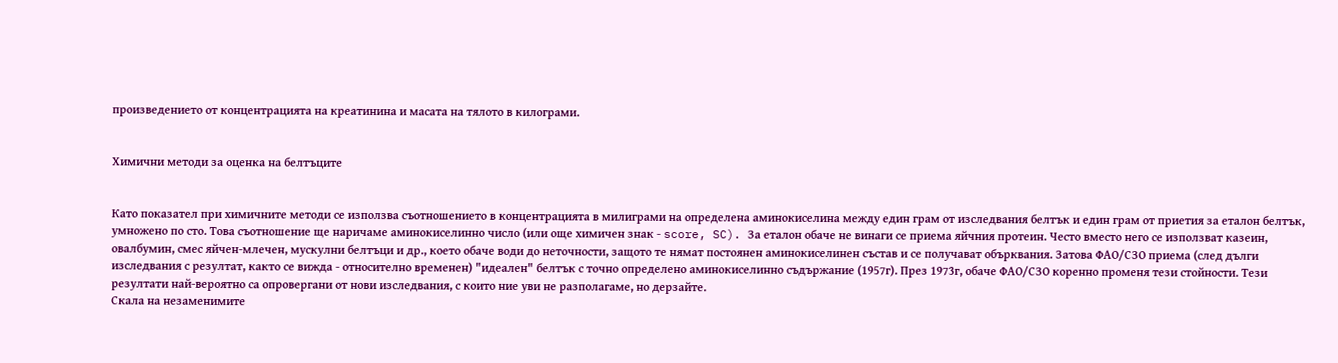произведението от концентрацията на креатинина и масата на тялото в килограми.


Химични методи за оценка на белтъците


Като показател при химичните методи се използва съотношението в концентрацията в милиграми на определена аминокиселина между един грам от изследвания белтък и един грам от приетия за еталон белтък, умножено по сто. Това съотношение ще наричаме аминокиселинно число (или още химичен знак - score, SC). За еталон обаче не винаги се приема яйчния протеин. Често вместо него се използват казеин, овалбумин, смес яйчен-млечен, мускулни белтъци и др., което обаче води до неточности, защото те нямат постоянен аминокиселинен състав и се получават обърквания. Затова ФАО/СЗО приема (след дълги изследвания с резултат, както се вижда - относително временен) "идеален" белтък с точно определено аминокиселинно съдържание (1957г). През 1973г, обаче ФАО/СЗО коренно променя тези стойности. Тези резултати най-вероятно са опровергани от нови изследвания, с които ние уви не разполагаме, но дерзайте.
Скала на незаменимите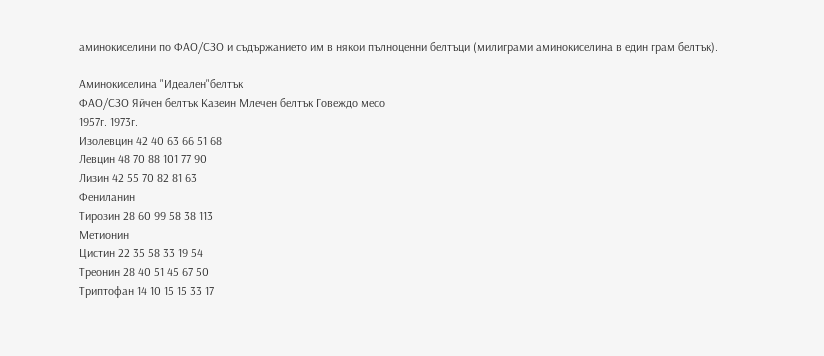аминокиселини по ФАО/СЗО и съдържанието им в някои пълноценни белтъци (милиграми аминокиселина в един грам белтък).

Аминокиселина "Идеален"белтък
ФАО/СЗО Яйчен белтък Казеин Млечен белтък Говеждо месо
1957г. 1973г.
Изолевцин 42 40 63 66 51 68
Левцин 48 70 88 101 77 90
Лизин 42 55 70 82 81 63
Фениланин
Тирозин 28 60 99 58 38 113
Метионин
Цистин 22 35 58 33 19 54
Треонин 28 40 51 45 67 50
Триптофан 14 10 15 15 33 17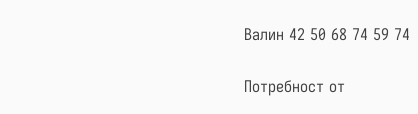Валин 42 50 68 74 59 74

Потребност от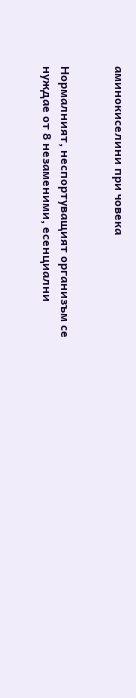аминокиселини при човека


Нормалният, неспортуващият организъм се нуждае от 8 незаменими, есенциални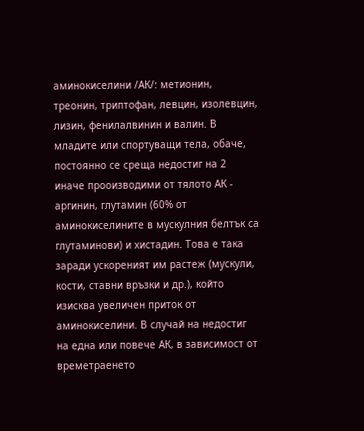аминокиселини /АК/: метионин, треонин, триптофан, левцин, изолевцин, лизин, фенилалвинин и валин. В младите или спортуващи тела, обаче, постоянно се среща недостиг на 2 иначе прооизводими от тялото АК - аргинин, глутамин (60% от аминокиселините в мускулния белтък са глутаминови) и хистадин. Това е така заради ускореният им растеж (мускули, кости, ставни връзки и др.), който изисква увеличен приток от аминокиселини. В случай на недостиг на една или повече АК, в зависимост от времетраенето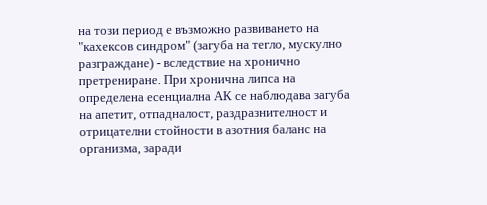на този период е възможно развиването на "кахексов синдром" (загуба на тегло, мускулно разграждане) - вследствие на хронично претрениране. При хронична липса на определена есенциална АК се наблюдава загуба на апетит, отпадналост, раздразнителност и отрицателни стойности в азотния баланс на организма, заради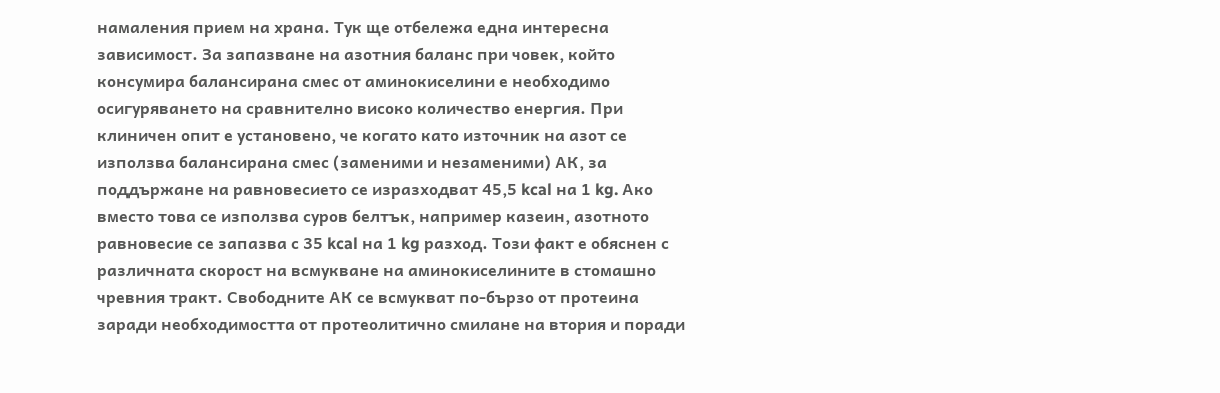намаления прием на храна. Тук ще отбележа една интересна зависимост. За запазване на азотния баланс при човек, който консумира балансирана смес от аминокиселини е необходимо осигуряването на сравнително високо количество енергия. При клиничен опит е установено, че когато като източник на азот се използва балансирана смес (заменими и незаменими) АК, за поддържане на равновесието се изразходват 45,5 kcal на 1 kg. Ако вместо това се използва суров белтък, например казеин, азотното равновесие се запазва с 35 kcal на 1 kg разход. Този факт е обяснен с различната скорост на всмукване на аминокиселините в стомашно чревния тракт. Свободните АК се всмукват по-бързо от протеина заради необходимостта от протеолитично смилане на втория и поради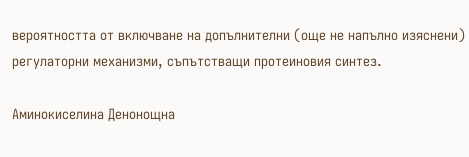вероятността от включване на допълнителни (още не напълно изяснени) регулаторни механизми, съпътстващи протеиновия синтез.

Аминокиселина Денонощна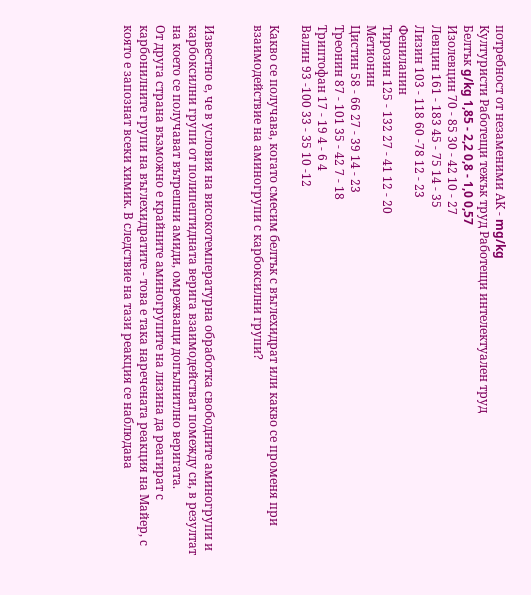потребност от незаменими АК - mg/kg
Културисти Работещи тежък труд Работещи интелектуален труд
Белтък g/kg 1,85 - 2,2 0,8 - 1,0 0,57
Изолевцин 70 - 85 30 - 42 10 - 27
Левцин 161 - 183 45 - 75 14 - 35
Лизин 103 - 118 60 -78 12 - 23
Фениланин
Тирозин 125 - 132 27 - 41 12 - 20
Метионин
Цистин 58 - 66 27 - 39 14 - 23
Треонин 87 - 101 35 - 42 7 - 18
Триптофан 17 - 19 4 - 6 4
Валин 93 -100 33 - 35 10 -12

Какво се получава, когато смесим белтък с въглехидрат или какво се променя при взаимодействие на аминогрупи с карбоксилни групи?


Известно е, че в условия на високотемпературна обработка свободните аминогрупи и карбоксилни групи от полипептидната верига взаимодействат помежду си, в резултат на което се получават вътрешни амиди, омрежващи допълнитлно веригата.
От друга страна възможно е крайните аминогрупите на лизина да реагират с карбонилните групи на въглехидратите - това е така наречената реакция на Майер, с която е запознат всеки химик. В следствие на тази реакция се наблюдава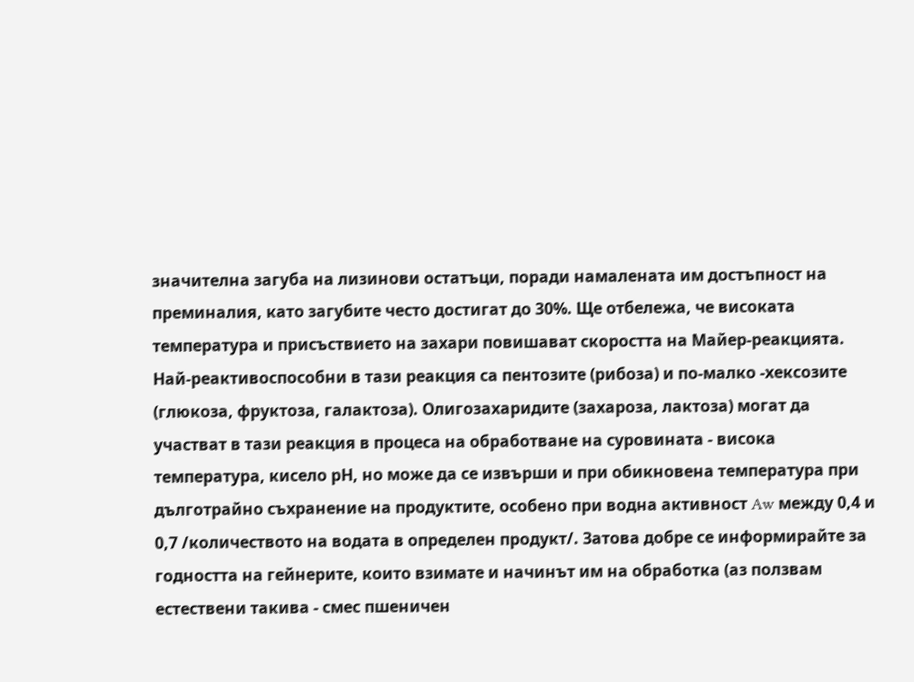значителна загуба на лизинови остатъци, поради намалената им достъпност на преминалия, като загубите често достигат до 30%. Ще отбележа, че високата температура и присъствието на захари повишават скоростта на Майер-реакцията. Най-реактивоспособни в тази реакция са пентозите (рибоза) и по-малко -хексозите (глюкоза, фруктоза, галактоза). Олигозахаридите (захароза, лактоза) могат да участват в тази реакция в процеса на обработване на суровината - висока температура, кисело рН, но може да се извърши и при обикновена температура при дълготрайно съхранение на продуктите, особено при водна активност Aw между 0,4 и 0,7 /количеството на водата в определен продукт/. Затова добре се информирайте за годността на гейнерите, които взимате и начинът им на обработка (аз ползвам естествени такива - смес пшеничен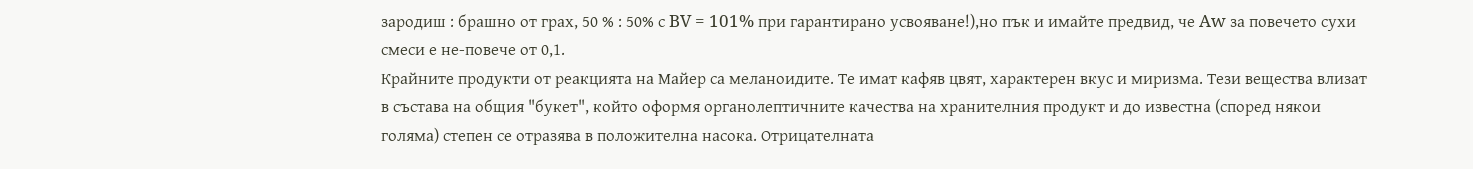зародиш : брашно от грах, 50 % : 50% с BV = 101% при гарантирано усвояване!),но пък и имайте предвид, че Aw за повечето сухи смеси е не-повече от 0,1.
Крайните продукти от реакцията на Майер са меланоидите. Те имат кафяв цвят, характерен вкус и миризма. Тези вещества влизат в състава на общия "букет", който оформя органолептичните качества на хранителния продукт и до известна (според някои голяма) степен се отразява в положителна насока. Отрицателната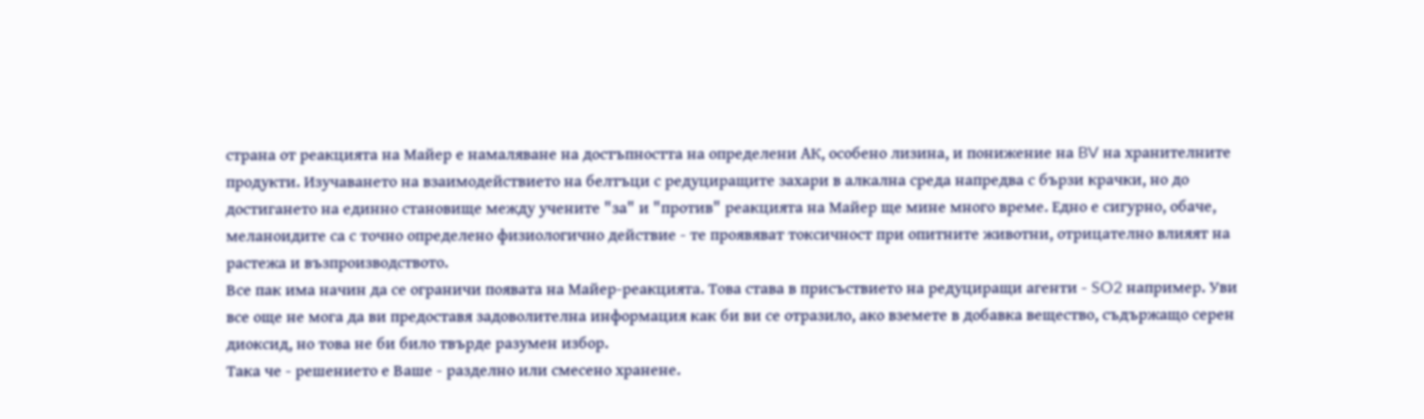страна от реакцията на Майер е намаляване на достъпността на определени АК, особено лизина, и понижение на BV на хранителните продукти. Изучаването на взаимодействието на белтъци с редуциращите захари в алкална среда напредва с бързи крачки, но до достигането на единно становище между учените "за" и "против" реакцията на Майер ще мине много време. Едно е сигурно, обаче, меланоидите са с точно определено физиологично действие - те проявяват токсичност при опитните животни, отрицателно влияят на растежа и възпроизводството.
Все пак има начин да се ограничи появата на Майер-реакцията. Това става в присъствието на редуциращи агенти - SO2 например. Уви все още не мога да ви предоставя задоволителна информация как би ви се отразило, ако вземете в добавка вещество, съдържащо серен диоксид, но това не би било твърде разумен избор.
Така че - решението е Ваше - разделно или смесено хранене.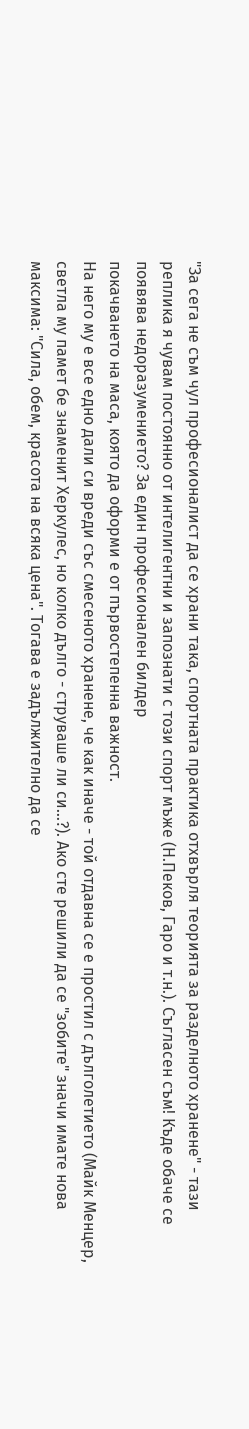"За сега не съм чул професионалист да се храни така, спортната практика отхвърля теорията за разделното хранене" - тази реплика я чувам постоянно от интелигентни и запознати с този спорт мъже (Н.Пеков, Гаро и т.н.). Съгласен съм! Къде обаче се появява недоразумението? За един професионален билдер
покачването на маса, която да оформи е от първостепенна важност.
На него му е все едно дали си вреди със смесеното хранене, че как иначе - той отдавна се е простил с дълголетието (Майк Менцер, светла му памет бе знаменит Херкулес, но колко дълго - струваше ли си…?). Ако сте решили да се "зобите" значи имате нова максима: "Сила, обем, красота на всяка цена". Тогава е задължително да се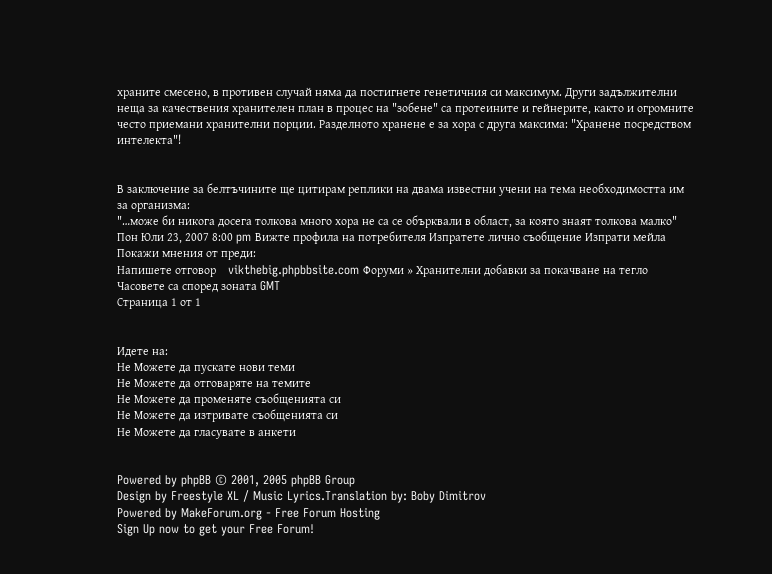храните смесено, в противен случай няма да постигнете генетичния си максимум. Други задължителни неща за качествения хранителен план в процес на "зобене" са протеините и гейнерите, както и огромните често приемани хранителни порции. Разделното хранене е за хора с друга максима: "Хранене посредством интелекта"!


В заключение за белтъчините ще цитирам реплики на двама известни учени на тема необходимостта им за организма:
"…може би никога досега толкова много хора не са се обърквали в област, за която знаят толкова малко"
Пон Юли 23, 2007 8:00 pm Вижте профила на потребителя Изпратете лично съобщение Изпрати мейла
Покажи мнения от преди:
Напишете отговор    vikthebig.phpbbsite.com Форуми » Хранителни добавки за покачване на тегло Часовете са според зоната GMT
Страница 1 от 1


Идете на:
Не Можете да пускате нови теми
Не Можете да отговаряте на темите
Не Можете да променяте съобщенията си
Не Можете да изтривате съобщенията си
Не Можете да гласувате в анкети


Powered by phpBB © 2001, 2005 phpBB Group
Design by Freestyle XL / Music Lyrics.Translation by: Boby Dimitrov
Powered by MakeForum.org - Free Forum Hosting
Sign Up now to get your Free Forum!